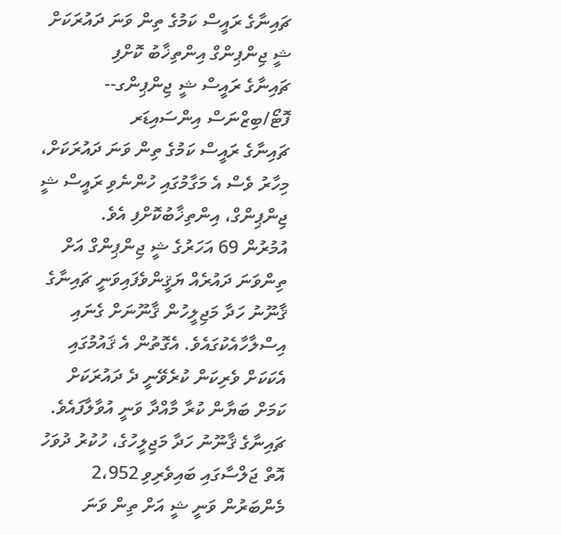ޗައިނާގެ ރައީސް ކަމުގެ ތިން ވަނަ ދައުރަކަށް ޝީ ޖިންޕިންގް އިންތިޚާބު ކޮށްފި
ޗައިނާގެ ރައީސް ޝީ ޖިންޕިންގ-- ފޮޓޯ/ބިޒްނަސް އިންސައިޑަރ
ޗައިނާގެ ރައީސް ކަމުގެ ތިން ވަނަ ދައުރަކަށް، މިހާރު ވެސް އެ މަގާމުގައި ހުންނެވި ރައީސް ޝީ ޖިންޕިންގް، އިންތިޚާބުކޮށްފި އެވެ.
އުމުރުން 69 އަހަރުގެ ޝީ ޖިންޕިންގް އަށް ތިންވަނަ ދައުރެއް ޔަޤީންވެފައިވަނީ ޗައިނާގެ ޤާނޫނު ހަދާ މަޖިލީހުން ޤާނޫނަށް ގެނައި އިސްލާހާއެކުގައެވެ. އެގޮތުން އެ ޤައުމުގައި އެކަކަށް ވެރިކަން ކުރެވޭނީ ދެ ދައުރަކަށް ކަމަށް ބަޔާން ކުރާ މާއްދާ ވަނީ އުވާލާފައެވެ.
ޗައިނާގެ ޤާނޫނު ހަދާ މަޖިލީހުގެ، ހުކުރު ދުވަހު އޮތް ޖަލްސާގައި ބައިވެރިވި 2،952 މެންބަރުން ވަނީ ޝީ އަށް ތިން ވަނަ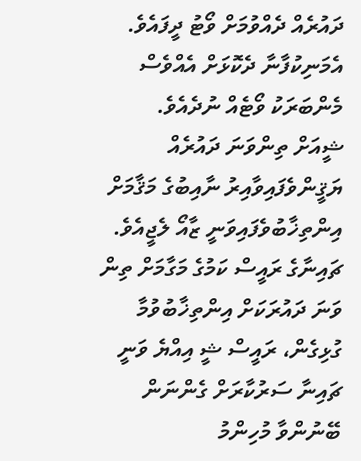ދައުރެއް ދެއްވުމަށް ވޯޓު ދީފައެވެ. އެމަނިކުފާނާ ދެކޮޅަށް އެއްވެސް މެންބަރަކު ވޯޓެއް ނުދެއެވެ.
ޝީއަށް ތިންވަނަ ދައުރެއް ޔަޤީންވެފައިވާއިރު ނާއިބުގެ މަޤާމަށް އިންތިޚާބުވެފައިވަނީ ޒާއޯ ލެޖީއެވެ.
ޗައިނާގެ ރައީސް ކަމުގެ މަގާމަށް ތިން ވަނަ ދައުރަކަށް އިންތިޚާބުވުމާ ގުޅިގެން، ރައީސް ޝީ އިއްޔެ ވަނީ ޗައިނާ ސަރުކާރަށް ގެންނަން ބޭނުންވާ މުހިންމު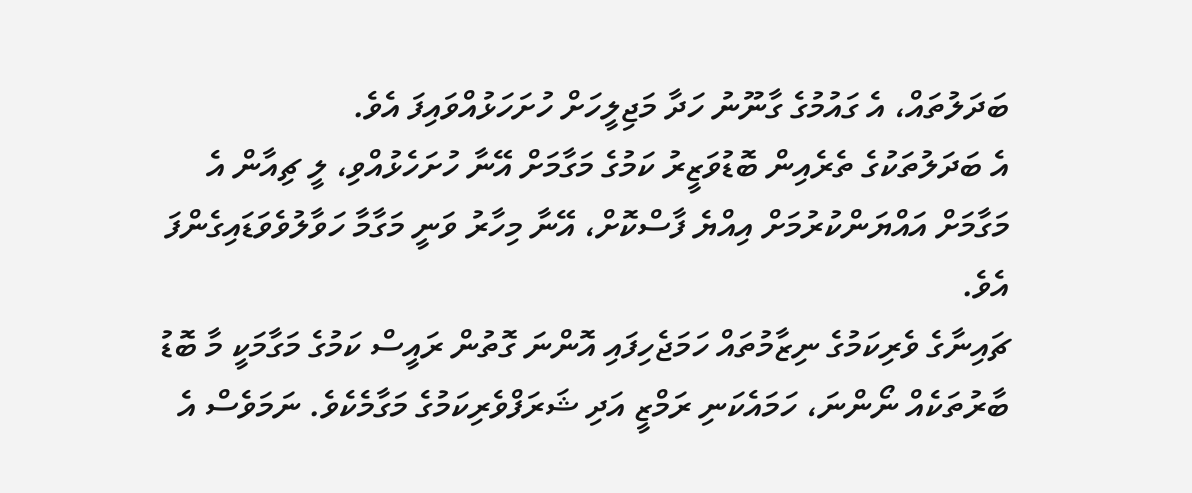ބަދަލުތައް، އެ ގައުމުގެ ގާނޫނު ހަދާ މަޖިލީހަށް ހުށަހަޅުއްވައިފަ އެވެ.
އެ ބަދަލުތަކުގެ ތެރެއިން ބޮޑުވަޒީރު ކަމުގެ މަގާމަށް އޭނާ ހުށަހެޅުއްވި، ލީ ޗިއާން އެ މަގާމަށް އައްޔަންކުރުމަށް އިއްޔެ ފާސްކޮށް، އޭނާ މިހާރު ވަނީ މަގާމާ ހަވާލުވެވަޑައިގެންފަ އެވެ.
ޗައިނާގެ ވެރިކަމުގެ ނިޒާމުތައް ހަމަޖެހިފައި އޮންނަ ގޮތުން ރައީސް ކަމުގެ މަގާމަކީ މާ ބޮޑު ބާރުތަކެއް ނޯންނަ، ހަމައެކަނި ރަމްޒީ އަދި ޝަރަފްވެރިކަމުގެ މަގާމެކެވެ. ނަމަވެސް އެ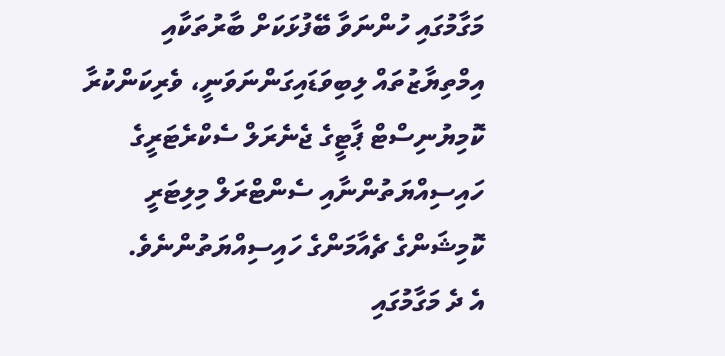މަގާމުގައި ހުންނަވާ ބޭފުޅަކަށް ބާރުތަކާއި އިމްތިޔާޒުތައް ލިބިވަޑައިގަންނަވަނީ، ވެރިކަންކުރާ ކޮމިޔުނިސްޓް ޕާޓީގެ ޖެނެރަލް ސެކްރެޓަރީގެ ހައިސިއްޔަތުންނާއި ސެންޓްރަލް މިލިޓަރީ ކޮމިޝަންގެ ޗެއާމަންގެ ހައިސިއްޔަތުންނެވެ.
އެ ދެ މަގާމުގައި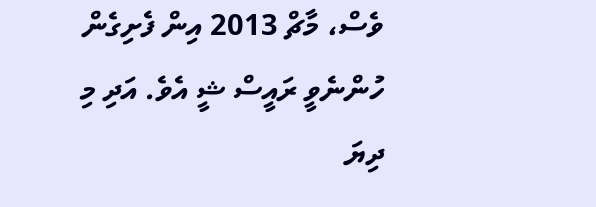ވެސް، މާޗް 2013 އިން ފެށިގެން ހުންނެވީ ރައީސް ޝީ އެވެ. އަދި މި ދިޔަ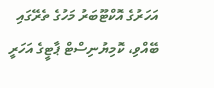އަހަރުގެ އޮކްޓޫބަރު މަހުގެ ތެރޭގައި ބޭއްވި، ކޮމިޔުނިސްޓް ޕާޓީގެ އަހަރީ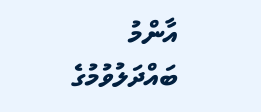އާންމު ބައްދަލުވުމުގެ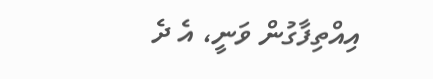އިއްތިފާގުން ވަނީ، އެ ދެ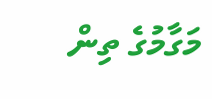މަގާމުގެ ތިން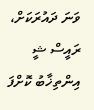ވަނަ ދައުރަކަށް، ރައީސް ޝީ އިންތިޚާބު ކޮށްފަ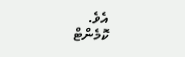އެވެ.
ކޮމެންޓް